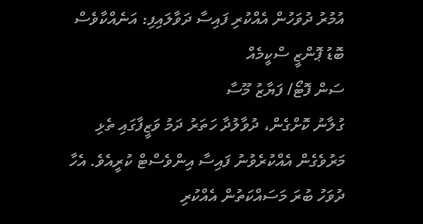އުމުރު ދުވަހުން އެއްކުރި ފައިސާ ދަވާލައިފި: އަނެއްކާވެސް ބޮޑު ޕޮންޒީ ސްކީމެއް
ސަން ފޮޓޯ/ ފަޔާޒު މޫސާ
ގުލާނު ކޮށްގެން، ދުވާލުދާ ހަތަރު ދަމު ވަޒީފާގައި ތެޅި މަރުވެގެން އެއްކުރެވުނު ފައިސާ އިންވެސްޓް ކުރީއެވެ. އެހާ ދުވަހު ބުރަ މަސައްކަތުން އެއްކުރި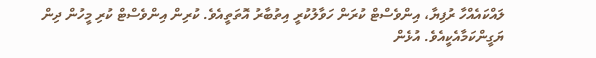ލައްކައެއްހާ ރުފިޔާ، އިންވެސްޓް ކުރަން ހަވާލުކުރީ އިތުބާރު އޮތަތީއެވެ. ކުރިން އިންވެސްޓް ކުރި މީހުން ދިން ޔަގީންކަމާއެކީއެވެ. އުޅެން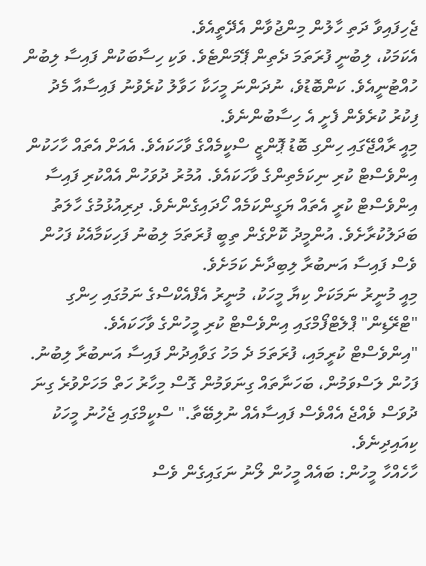ޖެހިފައިވާ ދަތި ހާލުން މިންޖުވާން އެދޭތީއެވެ.
އެކަމަކު، ލިބުނީ ފުރަތަމަ ދެތިން ޕޭމަންޓެވެ. ވަކި ހިސާބަކުން ފައިސާ ލިބުން ހުއްޓުނީއެވެ. ކަންބޮޑުވެ، ނުދަންނަ މީހަކާ ހަވާލު ކުރެވުނު ފައިސާއާ މެދު ފިކުރު ކުރެވެން ފެށީ އެ ހިސާބުންނެވެ.
މިއީ ރާއްޖޭގައި ހިންގި ބޮޑު ޕޮންޒީ ސްކީމެއްގެ ވާހަކައެވެ. އެއަށް އެތައް ހާހަކުން އިންވެސްޓް ކުރި ނިކަމެތިންގެ ވާހަކައެވެ. އުމުރު ދުވަހުން އެއްކުރި ފައިސާ އިންވެސްޓް ކުރީ އެތައް ޔަގީންކަމެއް ހޯދައިގެންނެވެ. ދިރިއުޅުމުގެ ހާލަތު ބަދަލުކުރާށެވެ. އުންމީދު ކޮށްގެން ތިބީ ފުރަތަމަ ލިބުނު ފަހިކަމާއެކު ފަހުން ވެސް ފައިސާ އަނބުރާ ލިބިދާނެ ކަމަށެވެ.
މިއީ މުނީރު ނަމަކަށް ކިޔާ މީހަކު، މުނީރު އެފްއެކްސްގެ ނަމުގައި ހިންގި "ޓްރޭޑިން" ޕްލެޓްފޯމްގައި އިންވެސްޓް ކުރި މީހުންގެ ވާހަކައެވެ.
"އިންވެސްޓް ކުރީމައި، ފުރަތަމަ ދެ މަހު ގަވާއިދުން ފައިސާ އަނބުރާ ލިބުނު. ފަހުން ލަސްވަމުން، ބަހަނާތައް ގިނަވަމުން ގޮސް މިހާރު ހަތް މަހަށްވުރެ ގިނަ ދުވަސް ވެއްޖެ އެއްވެސް ފައިސާއެއް ނުލިބޭތާ." ސްކީމްގައި ޖެހުނު މީހަކު ކިއައިދިނެވެ.
ހާހެއްހާ މީހުން: ބައެއް މީހުން ލޯނު ނަގައިގެން ވެސް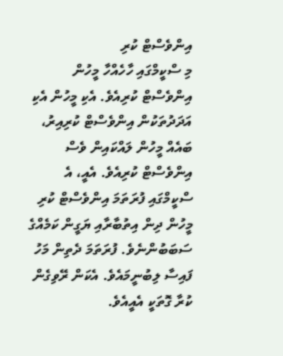އިންވެސްޓް ކުރި
މި ސްކީމްގައި ހާހެއްހާ މީހުން އިންވެސްޓް ކުރިއެވެ. އެކި މީހުން އެކި އަދަދުތަކުން އިންވެސްޓް ކުރިއިރު، ބައެއް މީހުން ލައްކައިން ވެސް އިންވެސްޓް ކުރިއެވެ. އެއީ، އެ ސްކީމްގައި ފުރަތަމަ އިންވެސްޓް ކުރި މީހުން ދިން އިތުބާރާއި ޔަގީން ކަމެއްގެ ސަބަބުންނެވެ. ފުރަތަމަ ދެތިން މަހު ފައިސާ ލިބުނީމައެވެ. އެކަން ރޭވިގެން ކުރާ ގޮތަކީ އެއީއެވެ.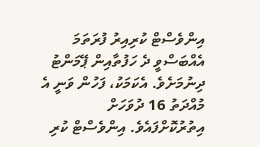އިންވެސްޓް ކުރިއިރު ފުރަތަމަ އެއްބަސްވީ ދެ ހަފުތާއިން ޕޭމަންޓު ދިނުމަށެވެ. އެކަމަކު، ފަހުން ވަނީ އެ މުއްދަތު 16 ދުވަހަށް އިތުރުކޮށްފައެވެ. އިންވެސްޓް ކުރި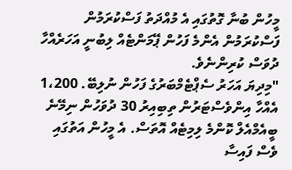މީހުން ބުނާ ގޮތުގައި އެ މުއްދަތު ފަސްކުރަމުން ފަސްކުރަމުން އެންމެ ފަހުން ޕޭމަންޓެއް ލިބުނީ އަހަރެއްހާ ދުވަސް ކުރިންނެވެ.
"މިދިޔަ އަހަރު ސެޕްޓެމްބަރުގެ ފަހުން ނުލިބޭ. 1،200 އެއްހާ އިންވެސްޓަރުން ތިބިއިރު 30 ދުވަހުން ނިމޭނެ ބީއެމްއެލް ކޮންމެ ލިމިޓެއް އޮތަސް. އެ މީހުން އަތުގައި ވެސް ފައިސާ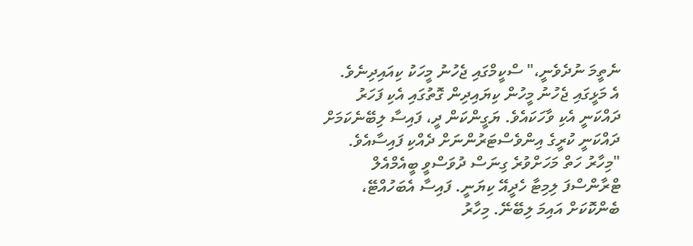ނެތީމަ ނުދެވެނީ،" ސްކީމްގައި ޖެހުނު މީހަކު ކިއައިދިނެވެ.
އެ މަޅީގައި ޖެހުނު މީހުން ކިޔައިދިން ގޮތުގައި އެކި ފަހަރު ދައްކަނީ އެކި ވާހަކައެވެ. ޔަގީންކަން ދީ، ފައިސާ ލިބޭނެކަމަށް ދައްކަނީ ކުރީގެ އިންވެސްޓަރުންނަށް ދެއްކި ފައިސާއެވެ.
"މިހާރު ހަތް މަހަށްވުރެ ގިނަސް ދުވަސްވީ ބީއެމްއެލް ޓްރާންސްފަ ލިމިޓާ ހެދީއޭ ކިޔަނީ. ފައިސާ އެބަހުއްޓޭ، ބެންކޮކަށް އައިމަ ލިބޭނޭ. މިހާރު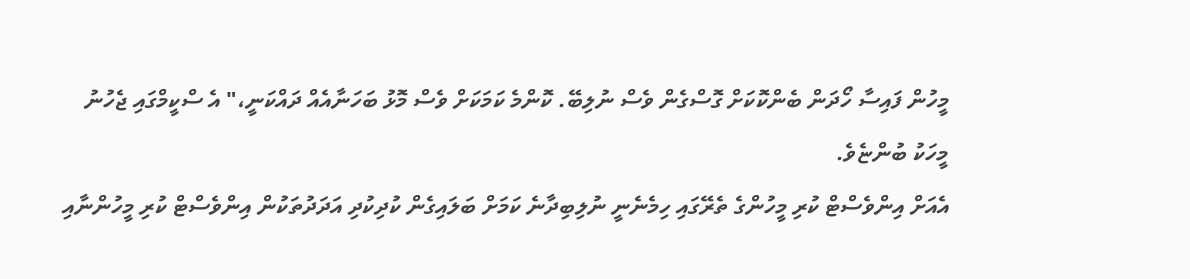މީހުން ފައިސާ ހޯދަން ބެންކޮކަށް ގޮސްގެން ވެސް ނުލިބޭ. ކޮންމެ ކަމަކަށް ވެސް މޮޅު ބަހަނާއެއް ދައްކަނީ،" އެ ސްކީމްގައި ޖެހުނު މީހަކު ބުންޏެވެ.
އެއަށް އިންވެސްޓް ކުރި މީހުންގެ ތެރޭގައި ހިމެނެނީ ނުލިބިދާނެ ކަމަށް ބަލައިގެން ކުދިކުދި އަދަދުތަކުން އިންވެސްޓް ކުރި މީހުންނާއި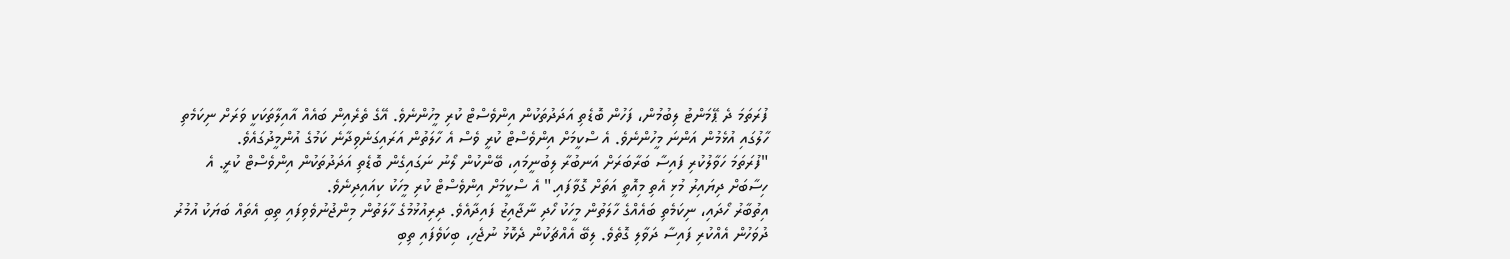ފުރަތަމަ ދެ ޕޭމަންޓު ލިބުމުން، ފަހުން ބޮޑެތި އަދަދުތަކުން އިންވެސްޓް ކުރި މީހުންނެވެ. އޭގެ ތެރެއިން ބައެއް އާއިލާތަކަކީ ވަރަށް ނިކަމެތި ހާލުގައި އުޅެމުން އަންނަ މީހުންނެވެ. އެ ސްކީމަށް އިންވެސްޓް ކުރީ ވެސް އެ ހާލަތުން އަރައިގަނެވިދާނެ ކަމުގެ އުންމީދުގައެވެ.
"ފުރަތަމަ ހަވާލުކުރި ފައިސާ ބަރާބަރަށް އަނބުރާ ލިބުނީމައި، ބޭންކުން ލޯނު ނަގައިގެން ބޮޑެތި އަދަދުތަކުން އިންވެސްޓް ކުރީ. އެ ހިސާބަށް ދިޔައިރު މުޅި އެތި މިއޮތީ އަތަށް ގޮވާފައި." އެ ސްކީމަށް އިންވެސްޓް ކުރި މީހަކު ކިއައިދިނެވެ.
އިތުބާރު ހޯދައި، ނިކަމެތި ބައެއްގެ ހާލަތުން މީހަކު ހޯދި ނާޖާއިޒު ފައިދާއެވެ. ދިރިއުޅުމުގެ ހާލަތުން މިންޖުނުވެވިފައި ތިބި އެތައް ބަޔަކު އުމުރު ދުވަހުން އެއްކުރި ފައިސާ ދަވާލި ގޮތެވެ. ލިބޭ އެއްޗަކުން ދެކޮޅު ނުޖެހި، ބިކަވެފައި ތިބި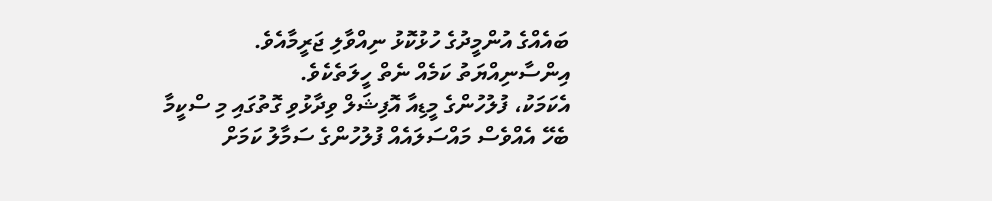ބައެއްގެ އުންމީދުގެ ހުޅުކޮޅު ނިއްވާލި ޖަރީމާއެވެ. އިންސާނިއްޔަތު ކަމެއް ނެތް ހީލަތެކެވެ.
އެކަމަކު، ފުލުހުންގެ މީޑިއާ އޮފިޝަލް ވިދާޅުވި ގޮތުގައި މި ސްކީމާ ބެހޭ އެއްވެސް މައްސަލައެއް ފުލުހުންގެ ސަމާލު ކަމަށް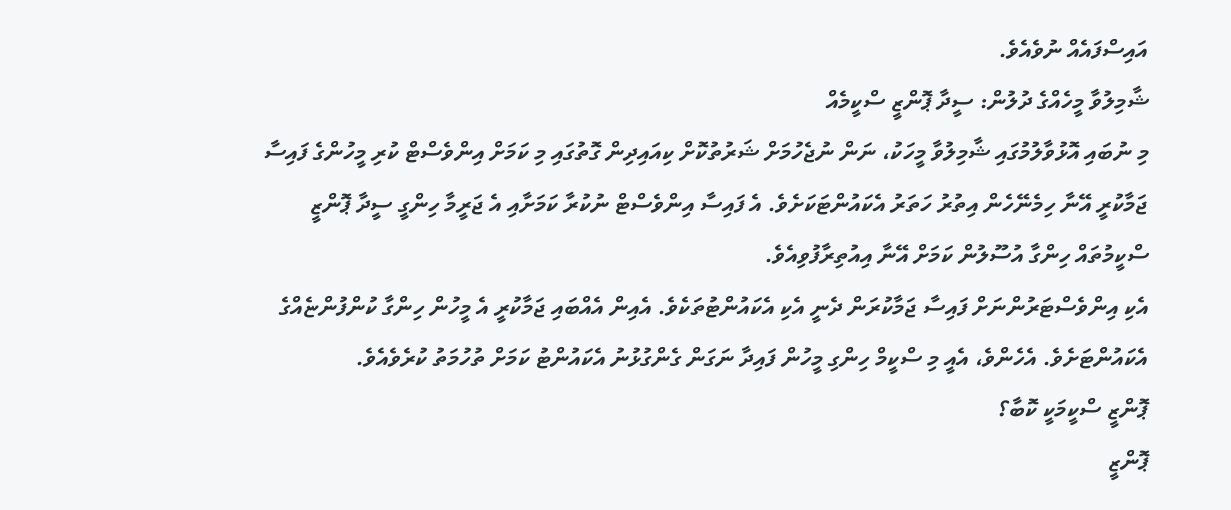އައިސްފައެއް ނުވެއެވެ.
ޝާމިލުވާ މީހެއްގެ ދުލުން: ސީދާ ޕޮންޒީ ސްކީމެއް
މި ނުބައި އޮޅުވާލުމުގައި ޝާމިލުވާ މީހަކު، ނަން ނުޖެހުމަށް ޝަރުތުކޮށް ކިއައިދިން ގޮތުގައި މި ކަމަށް އިންވެސްޓް ކުރި މީހުންގެ ފައިސާ ޖަމާކުރީ އޭނާ ހިމެނޭހެން އިތުރު ހަތަރު އެކައުންޓަކަށެވެ. އެ ފައިސާ އިންވެސްޓް ނުކުރާ ކަމަށާއި އެ ޖަރީމާ ހިންގީ ސީދާ ޕޮންޒީ ސްކީމުތައް ހިންގާ އުސޫލުން ކަމަށް އޭނާ އިއުތިރާފުވިއެވެ.
އެކި އިންވެސްޓަރުންނަށް ފައިސާ ޖަމާކުރަން ދެނީ އެކި އެކައުންޓުތަކެވެ. އެއިން އެއްބައި ޖަމާކުރީ އެ މީހުން ހިންގާ ކުންފުންޏެއްގެ އެކައުންޓަށެވެ. އެހެންވެ، އެއީ މި ސްކީމް ހިންގި މީހުން ފައިދާ ނަގަން ގެންގުޅުނު އެކައުންޓު ކަމަށް ތުހުމަތު ކުރެވެއެވެ.
ޕޮންޒީ ސްކީމަކީ ކޮބާ؟
ޕޮންޒީ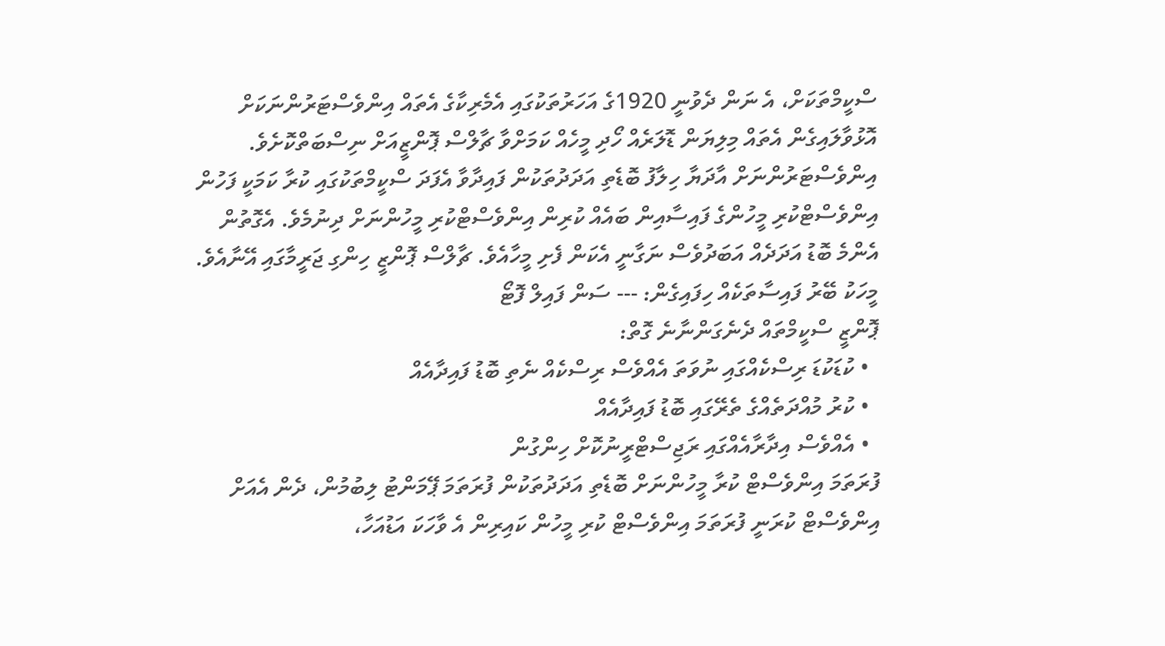ސްކީމްތަކަށް، އެ ނަން ދެވުނީ 1920ގެ އަހަރުތަކުގައި އެމެރިކާގެ އެތައް އިންވެސްޓަރުންނަކަށް އޮޅުވާލައިގެން އެތައް މިލިޔަން ޑޮލަރެއް ހޯދި މީހެއް ކަމަށްވާ ޗާލްސް ޕޮންޒީއަށް ނިސްބަތްކޮށެވެ.
އިންވެސްޓަރުންނަށް އާދަޔާ ހިލާފު ބޮޑެތި އަދަދުތަކުން ފައިދާވާ އެފަދަ ސްކީމްތަކުގައި ކުރާ ކަމަކީ ފަހުން އިންވެސްޓްކުރި މީހުންގެ ފައިސާއިން ބައެއް ކުރިން އިންވެސްޓްކުރި މީހުންނަށް ދިނުމެވެ. އެގޮތުން އެންމެ ބޮޑު އަދަދެއް އަބަދުވެސް ނަގާނީ އެކަން ފެށި މީހާއެވެ. ޗާލްސް ޕޮންޒީ ހިންގި ޖަރީމާގައި އޭނާއެވެ.
މީހަކު ބޭރު ފައިސާތަކެއް ހިފައިގެން: --- ސަން ފައިލް ފޮޓޯ
ޕޮންޒީ ސްކީމްތައް ދެނެގަންނާނެ ގޮތް:
  • ކުޑަކުޑަ ރިސްކެއްގައި ނުވަތަ އެއްވެސް ރިސްކެއް ނެތި ބޮޑު ފައިދާއެއް
  • ކުރު މުއްދަތެއްގެ ތެރޭގައި ބޮޑު ފައިދާއެއް
  • އެއްވެސް އިދާރާއެއްގައި ރަޖިސްޓްރީނުކޮށް ހިންގުން
ފުރަތަމަ އިންވެސްޓް ކުރާ މީހުންނަށް ބޮޑެތި އަދަދުތަކުން ފުރަތަމަ ޕޭމަންޓު ލިބުމުން، ދެން އެއަށް އިންވެސްޓް ކުރަނީ ފުރަތަމަ އިންވެސްޓް ކުރި މީހުން ކައިރިން އެ ވާހަކަ އަޑުއަހާ،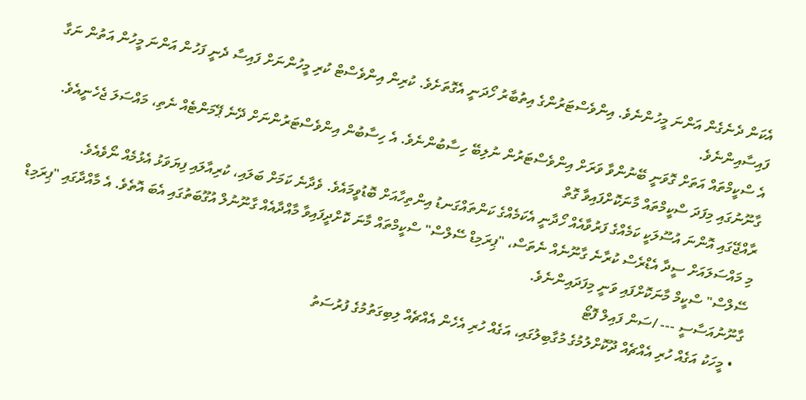އެކަން ދެނެގެން އަންނަ މީހުންނެވެ. އިންވެސްޓަރުންގެ އިތުބާރު ހޯދަނީ އެގޮތަށެވެ. ކުރިން އިންވެސްޓް ކުރި މީހުންނަށް ފައިސާ ދެނީ ފަހުން އަންނަ މީހުން އަތުން ނަގާ ފައިސާއިންނެވެ.
އެ ސްކީމްތައް އަތަށް ގޮވަނީ ބޭނުންވާ ވަރަށް އިންވެސްޓަރުން ނުލިބޭ ހިސާބުންނެވެ. އެ ހިސާބުން އިންވެސްޓަރުންނަށް ދޭނެ ޕޭމަންޓެއް ނެތި، މައްސަލަ ޖެހެނީއެވެ.
ގާނޫނުގައި މިފަދަ ސްކީމްތައް މާނަކޮށްފައިވާ ގޮތް
ރާއްޖޭގައި އޮންނަ އުސޫލަކީ ކަމެއްގެ ފަރުވާއެއް ހޯދާނީ އެކަމެއްގެ ކަންތައްގަނޑު އިންތިހާއަށް ބޮޑުވީމައެވެ. ވެދާނެ ކަމަށް ބަލައި، ކުރިއާލައި ފިޔަވަޅު އެޅުމެއް ނޯވެއެވެ.
މި މައްސަލައަށް ސީދާ އެޑްރެސް ކުރާނެ ގާނޫނެއް ނެތަސް، "ޕިރަމިޑް ސޭލްސް" ސްކީމްތައް މާނަ ކޮށްދީފައިވާ މާއްދާއެއް ގާނޫނުލް އުގޫބަތުގައި އެބަ އޮތެވެ. އެ މާއްދާގައި "ޕިރަމިޑް ސޭލްސް" ސްކީމް މާނަކޮށްފައި ވަނީ މިފަދައިންނެވެ.
ގާނޫނުއަސާސީ --- /ސަން ފައިލް ފޮޓޯ
  • މީހަކު އަގެއް ހުރި އެއްޗެއް ދޫކޮށްލުމުގެ މުގާބިލުގައި، އަގެއް ހުރި އެހެން އެއްޗެއް ލިބިގަތުމުގެ ފުރުސަތު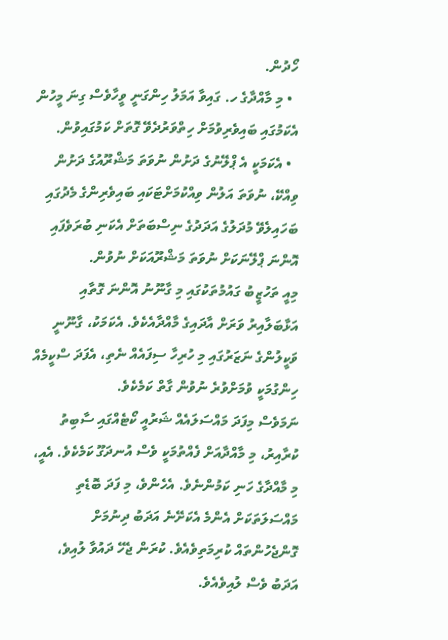ހޯދުން.
  • މި މާއްދާގެ ހ. ގައިވާ އަމަލު ހިންގަނީ ވީހާވެސް ގިނަ މީހުން އެކަމުގައި ބައިވެރިވުމަށް ހިތްވަރުދެވޭ ގޮތަށް ކަމުގައިވުން.
  • އެކަމަކީ އެ ޕްލޭނުގެ ދަށުން ނުވަތަ މަޝްރޫއުގެ ދަށުން ވިއްކޭ، ނުވަތަ އަލުން ވިއްކުމަށްޓަކައި ބައިވެރިންގެ މެދުގައި ބަހައިލެވޭ މުދަލުގެ އަދަދުގެ ނިސްބަތަށް އެކަނި ބުރަވެފައި އޮންނަ ޕްލޭނަކަށް ނުވަތަ މަޝްރޫއަކަށް ނުވުން.
މިއީ ތަހުޒީބު ގައުމުތަކުގައި މި ގާނޫނު އޮންނަ ގޮތާއި އަޅާބަލާއިރު ވަރަށް އާދައިގެ މާއްދާއެކެވެ. އެކަމަކު، ގާނޫނީ ވަކީލުންގެ ނަޒަރުގައި މި ހުރިހާ ސިފައެއް ނެތި، އެފަދަ ސްކީމެއް ހިންގުމަކީ ވުމަށްވުރެ ނުވުން ގާތް ކަމެކެވެ.
ނަމަވެސް މިފަދަ މައްސަލައެއް ޝަރުއީ ކޯޓެއްގައި ސާބިތު ކުރާއިރު، މި މާއްދާއަށް ފެއްތުމަކީ ވެސް އުނދަގޫ ކަމެކެވެ. އެއީ، މި މާއްދާގެ ހަނި ކަމުންނެވެ. އެހެންވެ، މި ފަދަ ބޮޑެތި މައްސަލަތަކަށް އެންމެ އެކަށޭނެ އަދަބު ދިނުމަށް ގޮންޖެހުންތައް ކުރިމަތިވެއެވެ. ކުރަން ޖެހޭ ދައުވާ ލުއިވެ، އަދަބު ވެސް ލުއިވެއެވެ.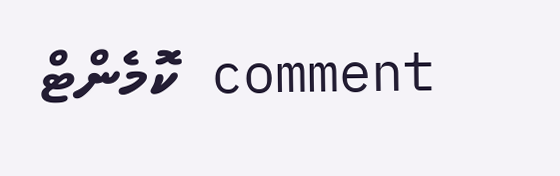comment ކޮމެންޓް